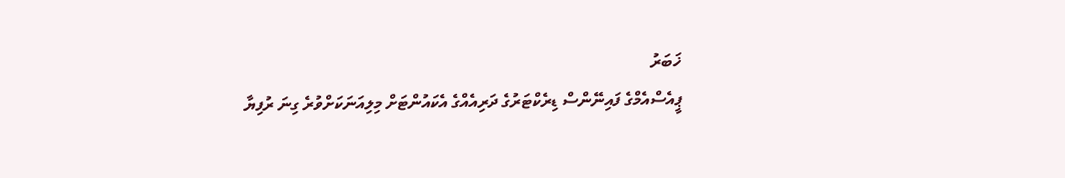ޚަބަރު
ޕީއެސްއެމްގެ ފައިނޭންސް ޑިރެކްޓަރުގެ ދަރިއެއްގެ އެކައުންޓަށް މިލިއަނަކަށްވުރެ ގިނަ ރުފިޔާ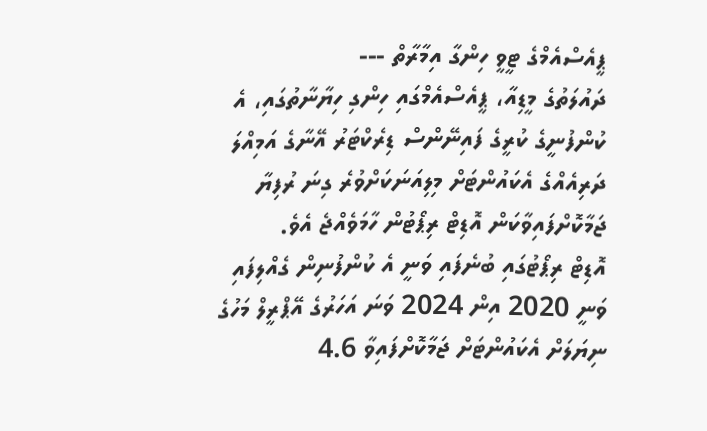ޕީއެސްއެމްގެ ޓީވީ ހިންގާ އިމާރާތް ---
ދައުލަތުގެ މީޑިއާ، ޕީއެސްއެމްގައި ހިންގި ހިޔާނާތުގައި، އެ ކުންފުނީގެ ކުރީގެ ފައިނޭންސް ޑިރެކްޓަރު އޭނާގެ އަމިއްލަ ދަރިއެއްގެ އެކައުންޓަށް މިލިއަނަކަށްވުރެ ގިނަ ރުފިޔާ ޖަމާކޮށްފައިވާކަން އޮޑިޓް ރިޕޯޓުން ހާމަވެއްޖެ އެވެ.
އޮޑިޓް ރިޕޯޓުގައި ބުނެފައި ވަނީ އެ ކުންފުނިން ގެއްލިފައި ވަނީ 2020 އިން 2024 ވަނަ އަހަރުގެ އޭޕްރީލް މަހުގެ ނިޔަލަށް އެކައުންޓަށް ޖަމާކޮށްފައިވާ 4.6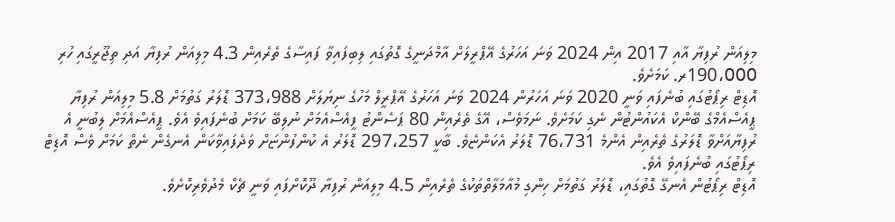މިލިއަން ރުފިޔާ އާއި 2017 އިން 2024 ވަނަ އަހަރުގެ އޭޕްރީލަށް އާމްދަނީގެ ގޮތުގައި ލިބިފައިވާ ފައިސާގެ ތެރެއިން 4.3 މިލިއަން ރުފިޔާ އަދި ތިޖޫރީގައި ހުރި 190،000ރ. ކަމަށެވެ.
އޮޑިޓް ރިޕޯޓުގައި ބުނެފައި ވަނީ 2020 ވަނަ އަހަރުން 2024 ވަނަ އަހަރުގެ އޭޕްރީލް މަހުގެ ނިޔަލަށް 373،988 ޑޮލަރު ގަތުމަށް 5.8 މިލިއަން ރުފިޔާ ޕީއެސްއެމްގެ ބޭންކް އެކައުންޓުން ނެގި ކަމަށެވެ. ނަމަވެސް، އޭގެ ތެރެއިން 80 ޕަސެންޓު ފީއެސްއެމަށް ނުލިބޭ ކަމަށް ބުނެފައިވެ އެވެ. ޕީއެސްއެމަށް ލިބުނީ އެ ރުފިޔާއަށްވާ ޑޮލަރުގެ ތެރެއިން އެންމެ 76،731 ޑޮލަރު އެކަންޏެވެ. ބާކީ 297،257 ޑޮލަރު އެ ކުންފުންޏަށް ވަދެފައިވާކަން އެނގެން ނެތް ކަމަށް ވެސް އޮޑިޓް ރިޕޯޓުގައި ބުނެފައިވެ އެވެ.
އޮޑިޓް ރިޕޯޓުން އެނގޭ ގޮތުގައި، ޑޮލަރު ގަތުމަށް ހިންގި މުއާމަލާތްތަކުގެ ތެރެއިން 4.5 މިލިއަން ރުފިޔާ ދޫކޮށްފައި ވަނީ ޗެކް މެދުވެރިކޮށެވެ.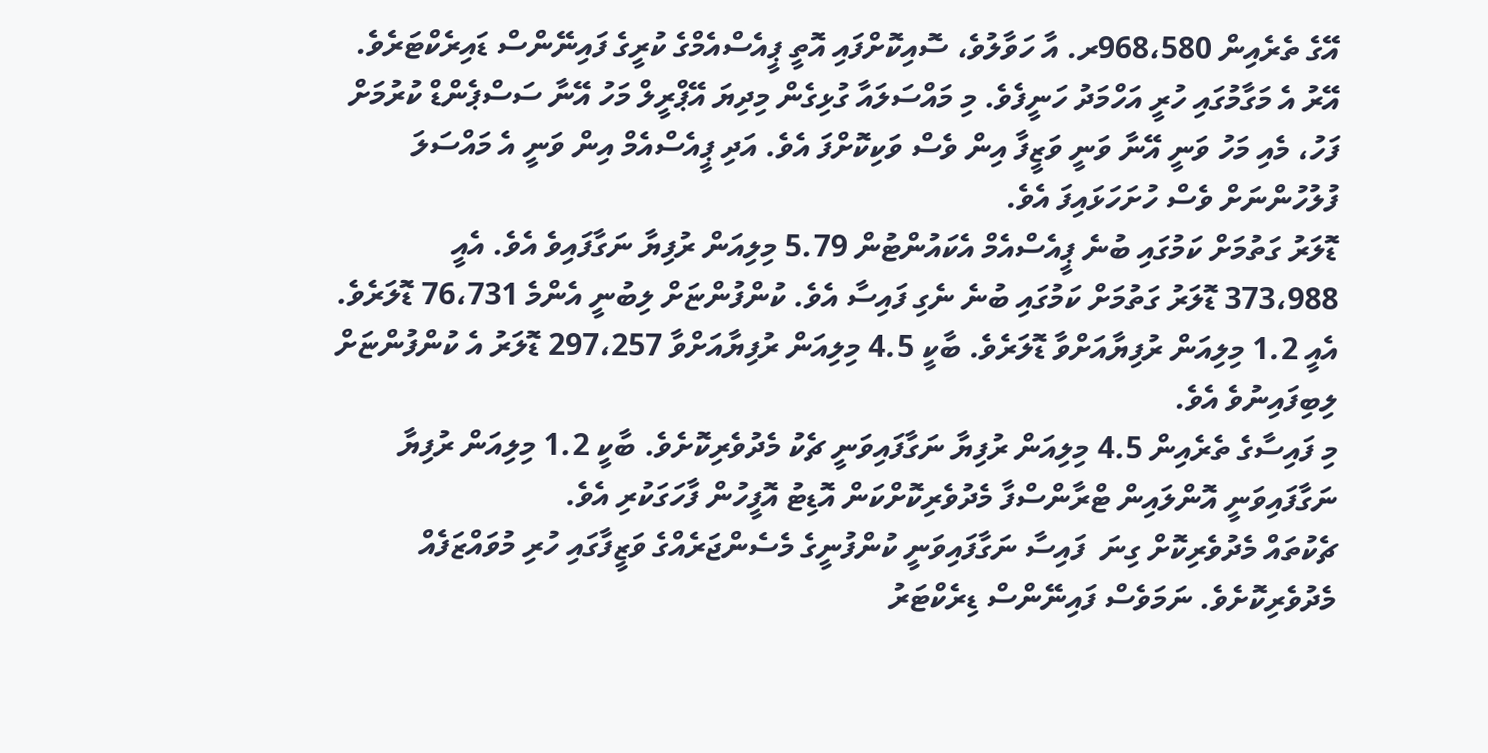އޭގެ ތެރެއިން 968،580ރ. އާ ހަވާލުވެ، ސޮއިކޮށްފައި އޮތީ ޕީއެސްއެމްގެ ކުރީގެ ފައިނޭންސް ޑައިރެކްޓަރެވެ.
އޭރު އެ މަގާމުގައި ހުރީ އަހްމަދު ހަނީފެވެ. މި މައްސަލައާ ގުޅިގެން މިދިޔަ އޭޕްރީލް މަހު އޭނާ ސަސްޕެންޑް ކުރުމަށް ފަހު، މެއި މަހު ވަނީ އޭނާ ވަނީ ވަޒީފާ އިން ވެސް ވަކިކޮށްފަ އެވެ. އަދި ޕީއެސްއެމް އިން ވަނީ އެ މައްސަލަ ފުލުހުންނަށް ވެސް ހުށަހަޅައިފަ އެވެ.
ޑޮލަރު ގަތުމަށް ކަމުގައި ބުނެ ޕީއެސްއެމް އެކައުންޓުން 5.79 މިލިއަން ރުފިޔާ ނަގާފައިވެ އެވެ. އެއީ 373،988 ޑޮލަރު ގަތުމަށް ކަމުގައި ބުނެ ނެގި ފައިސާ އެވެ. ކުންފުންޏަށް ލިބުނީ އެންމެ 76،731 ޑޮލަރެވެ. އެއީ 1.2 މިލިއަން ރުފިޔާއަށްވާ ޑޮލަރެވެ. ބާކީ 4.5 މިލިއަން ރުފިޔާއަށްވާ 297،257 ޑޮލަރު އެ ކުންފުންޏަށް ލިބިފައިނުވެ އެވެ.
މި ފައިސާގެ ތެރެއިން 4.5 މިލިއަން ރުފިޔާ ނަގާފައިވަނީ ޗެކު މެދުވެރިކޮށެވެ. ބާކީ 1.2 މިލިއަން ރުފިޔާ ނަގާފައިވަނީ އޮންލައިން ޓްރާންސްފާ މެދުވެރިކޮށްކަން އޮޑިޓު އޮފީހުން ފާހަގަކުރި އެވެ.
ޗެކުތައް މެދުވެރިކޮށް ގިނަ  ފައިސާ ނަގާފައިވަނީ ކުންފުނީގެ މެސެންޖަރެއްގެ ވަޒީފާގައި ހުރި މުވައްޒަފެއް މެދުވެރިކޮށެވެ. ނަމަވެސް ފައިނޭންސް ޑިރެކްޓަރު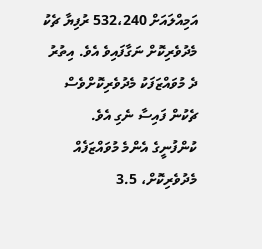އަމިއްލައަށް 532،240 ރުފިޔާ ޗެކު މެދުވެރިކޮށް ނަގާފައިވެ އެވެ. އިތުރު ދެ މުވައްޒަފަކު މެދުވެރިކޮށްވެސް ޗެކުން ފައިސާ ނެގި އެވެ.
ކުންފުނީގެ އެންމެ މުވައްޒަފެއް މެދުވެރިކޮށް، 3.5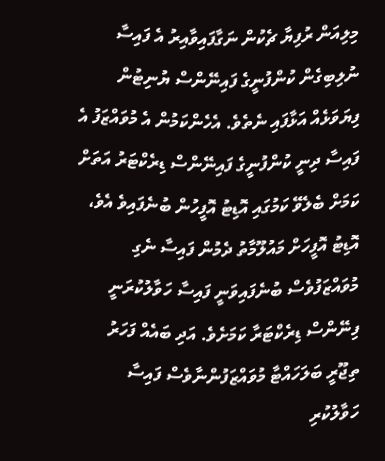މިލިއަން ރުފިޔާ ޗެކުން ނަގާފައިވާއިރު އެ ފައިސާ ނުލިބިގެން ކުންފުނީގެ ފައިނޭންސް ޔުނިޓުން ފިޔަވަޅެއް އަޅާފައި ނެތެވެ. އެހެންކަމުން އެ މުވައްޒަފު އެ ފައިސާ ދިނީ ކުންފުނީގެ ފައިނޭންސް ޑިރެކްޓަރު އަތަށް ކަމަށް ބެލެވޭ ކަމުގައި އޮޑިޓު އޮފީހުން ބުނެފައިވެ އެވެ،
އޮޑިޓު އޮފީހަށް މައުލޫމާތު ދެމުން ފައިސާ ނެގި މުވައްޒަފުވެސް ބުނެފައިވަނީ ފައިސާ ހަވާލުކުރަނީ ފިނޭންސް ޑިރެކްޓަރާ ކަމަށެވެ. އަދި ބައެއް ފަހަރު ތިޖޫރީ ބަލަހައްޓާ މުވައްޒަފުންނާވެސް ފައިސާ ހަވާލުކުރި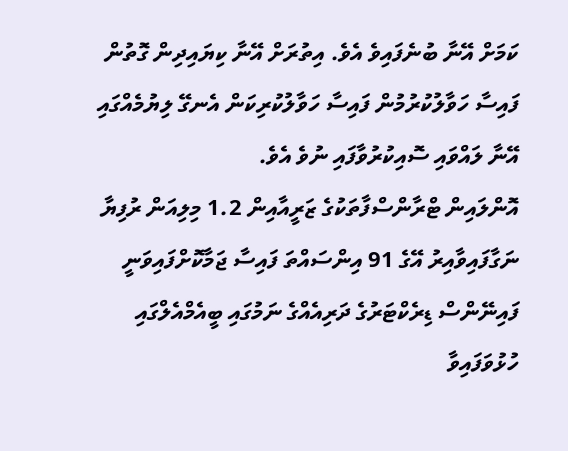ކަމަށް އޭނާ ބުނެފައިވެ އެވެ. އިތުރަށް އޭނާ ކިޔައިދިން ގޮތުން ފައިސާ ހަވާލުކުރުމުން ފައިސާ ހަވާލުކުރިކަން އެނގޭ ލިޔުމެއްގައި އޭނާ ލައްވައި ސޮއިކުރުވާފައި ނުވެ އެވެ.
އޮންލައިން ޓްރާންސްފާތަކުގެ ޒަރީއާއިން 1.2 މިލިއަން ރުފިޔާ ނަގާފައިވާއިރު އޭގެ 91 އިންސައްތަ ފައިސާ ޖަމާކޮށްފައިވަނީ ފައިނޭންސް ޑިރެކްޓަރުގެ ދަރިއެއްގެ ނަމުގައި ބީއެމްއެލްގައި ހުޅުވަފައިވާ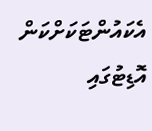އެކައުންޓަކަށްކަން އޮޑިޓުގައި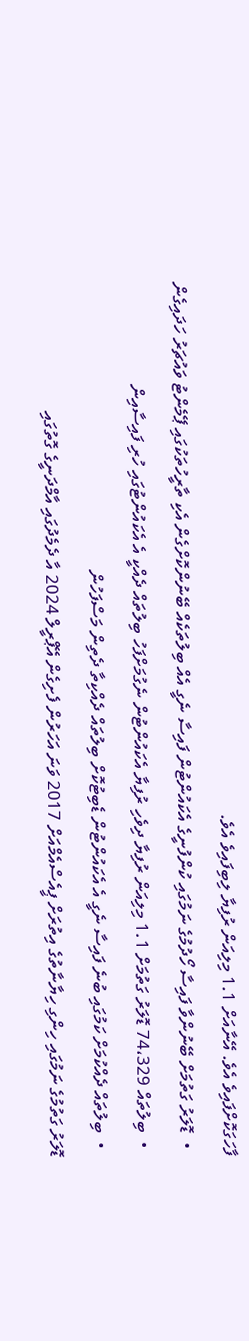ފާހަގަކޮށްފައިވެ އެވެ. އޭނާއަށް 1.1 މިލިއަން ރުފިޔާ ލިބިފައިވެ އެވެ.
  •  ޑޮލަރު ގަތުމަށް ބޭނުންވާ ފައިސާ ހޯދުމުގެ ނަމުގައި ކުންފުނީގެ އެކައުންޓުން ފައިސާ ނެގީ އެއް ބިލުތަކެއް ބޭނުންކޮށްގެން އެކި ތާރީހުތަކުގައި ޕޭމެންޓު ވައުޗަރު ހަދައިގެން
  •  ބިލުތައް 74،329 ޑޮލަރު ގަތުމަށް 1.1 މިލިއަން ރުފިޔާ ދިވެހި ރުފިޔާ އެކައުންޓުން ނެގުމަށްފަހު ބިލުތައް ދެއްކީ އެ އެކައުންޓުގައި ހުރި ފައިސާއިން
  •  ބިލުތައް ދެއްކުމަށް ކަމުގައި ބުނެ ފައިސާ ނެގީ އެ އެކައުންޓުން ޑެބިޓުކޮށް ބިލުތައް ދެއްކިތާ ދެތިން މަސްފަހުން
ޑޮލަރު ގަތުމުގެ ނަމުގައި ހިންގި ހިޔާނާތުގެ އިތުރަށް ޕީއެސްއެމްއަށް 2017 ވަނަ އަހަރުން ފެށިގެން އޭޕްރީލް 2024 އާ ދެމެދުގައި އާމްދަނީގެ ގޮތުގައި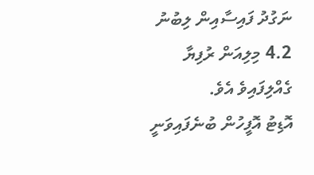ނަގުދު ފައިސާއިން ލިބުނު 4.2 މިލިއަން ރުފިޔާ ގެއްލިފައިވެ އެވެ.
އޮޑިޓު އޮފީހުން ބުނެފައިވަނީ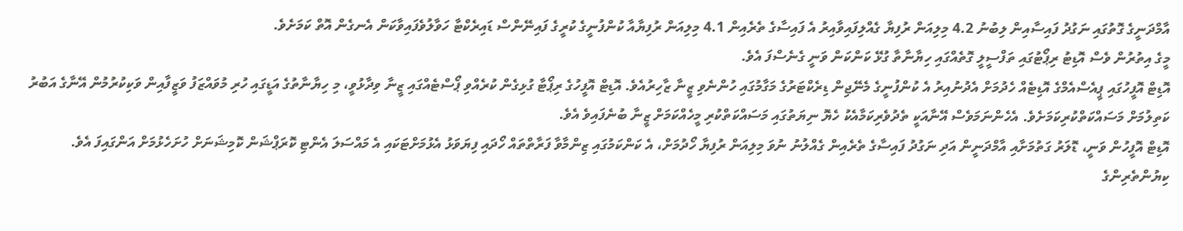އާމްދަނީގެ ގޮތުގައި ނަގުދު ފައިސާއިން ލިބުނު 4.2 މިލިއަން ރުފިޔާ ގެއްލިފައިވާއިރު އެ ފައިސާގެ ތެރެއިން 4.1 މިލިއަން ރުފިޔާއާ ކުންފުނީގެ ކުރީގެ ފައިނޭންސް ޑައިރެކްޓާ ހަވާލުވެފައިވާކަން އެނގެން އޮތް ކަމަށެވެ.
މީގެ އިތުރުން ވެސް އޮޑިޓު ރިޕޯޓުގައި ތަފްސީލީ ގޮތެއްގައި ހިޔާނާތާ ގުޅޭ ކަންކަން ވަނީ ގެނެސްފަ އެވެ.
އޮޑިޓް އޮފީހުގައި ޕީއެސްއެމްގެ އޮޑިޓެއް ހެދުމަށް އެދުނުއިރު އެ ކުންފުނީގެ މެނޭޖިން ޑިރެކްޓަރުގެ މަގާމުގައި ހުންނެވި ޒީނާ ޒާހިރުއެވެ. އޮޑިޓް އޮފީހުގެ ރިޕޯޓާ ގުޅިގެން ކުރެއްވި ޕޯސްޓެއްގައި ޒީނާ ވިދާޅުވީ، މި ހިޔާނާތުގެ އަޑީގައި ހުރި މުވައްޒަފު ވަޒީފާއިން ވަކިކުރުމުން އޭނާގެ އަބުރު ކަތިލުމަށް މަސައްކަތްކުރިކަމަށެވެ. އެހެންނަމަވެސް އޭނާއަކީ ތެދުވެރިކަމާއެކު ހެޔޮ ނިޔަތުގައި މަސައްކަތްކުރި މީހެއްކަމަށް ޒީނާ ބުނެފައިވެ އެވެ.
އޮޑިޓް އޮފީހުން ވަނީ، ޑޮލަރު ގަތުމަށާއި އާމްދަނީން އަދި ނަގުދު ފައިސާގެ ތެރެއިން ގެއްލުނު ނުވަ މިލިއަން ރުފިޔާ ހޯދުމަށް، އެ ކަންކަމުގައި ޒިންމާވާ ފަރާތްތައް ހޯދައި ފިޔަވަޅު އެޅުމަށްޓަކައި އެ މައްސަލަ އެންޓި ކޮރަޕްޝަން ކޮމިޝަނަށް ހުށަހެޅުމަށް އަންގައިފަ އެވެ.
ކިޔުންތެރިންގެ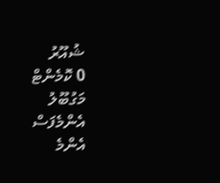ޝުއޫރު
0 ކޮމެންޓް
މަގުބޫލު
އެންމެފަސް
އެންމެ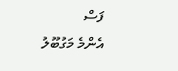ފަސް
އެންމެ މަގުބޫލު